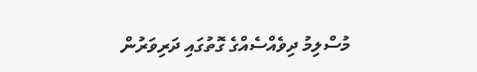މުސްލިމު ދިވެއްސެއްގެ ގޮތުގައި ދަރިވަރުން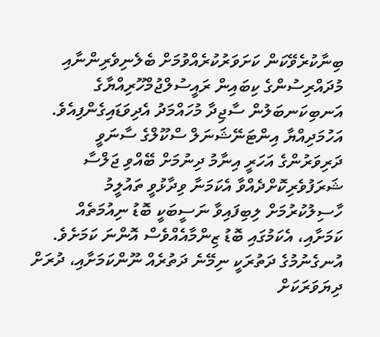ބިނާކުރެވޭކަން ކަށަވަރުކުރެއްވުމަށް ބެލެނިވެރިންނާއި މުދައްރިސުންގެ ކިބައިން ރައީސުލްޖުމްހޫރިއްޔާގެ އަނބިކަނބަލުން ސާޖިދާ މުހައްމަދު އެދިވަޑައިގެންފިއެވެ.
އަހުމަދިއްޔާ އިންޓަނޭޝަނަލް ސްކޫލްގެ ސާނަވީ ދަރިވަރުންގެ އަހަރީ އިނާމު ދިނުމަށް ބޭއްވި ޖަލްސާ ޝަރަފުވެރިކޮށްދެއްވާ އެކަމަނާ ވިދާޅުވީ ތައުލީމު ހާސިލުކުރުމަށް ލިބިފައިވާ ނަސީބަކީ ބޮޑު ނިއުމަތެއް ކަމަށާއި، އެކަމުގައި ބޮޑު ޒިންމާއެއްވެސް އޮންނަ ކަމަށެވެ. އުނގެނުމުގެ ދަތުރަކީ ނިމޭނެ ދަތުރެއް ނޫންކަމަށާއި، ދުރަށް ދިޔަވަރަކަށް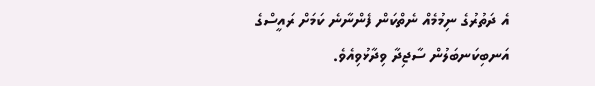އެ ދަތުރުގެ ނިމުމެއް ނެތްކަން ފެންނާނެ ކަމަށް ރައީސްގެ އަނބިކަނބަލުން ސާޖިދާ ވިދާޅުވިއެވެ.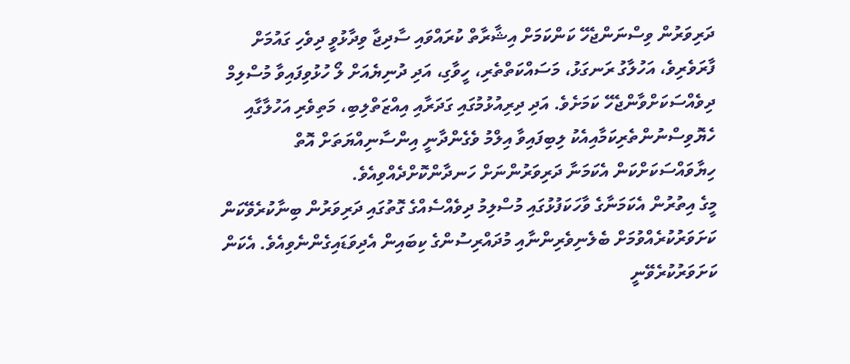ދަރިވަރުން ވިސްނަންޖެހޭ ކަންކަމަށް އިޝާރާތް ކުރައްވައި ސާދިޖާ ވިދާޅުވީ ދިވެހި ގައުމަށް ފާރަވެރިވެ، އަހުލާގު ރަނގަޅު، މަސައްކަތްތެރި، ހީވާގި، އަދި ދުނިޔެއަށް ލޯ ހުޅުވިފައިވާ މުސްލިމް ދިވެއްސަކަށްވާންޖެހޭ ކަމަށެވެ. އަދި ދިރިއުޅުމުގައި ގަދަރާއި އިއްޒަތްލިބި، މަތިވެރި އަހުލާގާއި ހެޔޮވިސްނުންތެރިކަމާއިއެކު ލިބިފައިވާ އިލްމު ވެގެންދާނީ އިންސާނިއްޔަތަށް އޮތް ހިޔާވައްސަކަށްކަން އެކަމަނާ ދަރިވަރުންނަށް ހަނދާންކޮށްދެއްވިއެވެ.
މީގެ އިތުރުން އެކަމަނާގެ ވާހަކަފުޅުގައި މުސްލިމު ދިވެއްސެއްގެ ގޮތުގައި ދަރިވަރުން ބިނާކުރެވޭކަން ކަށަވަރުކުރެއްވުމަށް ބެލެނިވެރިންނާއި މުދައްރިސުންގެ ކިބައިން އެދިވަޑައިގެންނެވިއެވެ. އެކަން ކަށަވަރުކުރެވޭނީ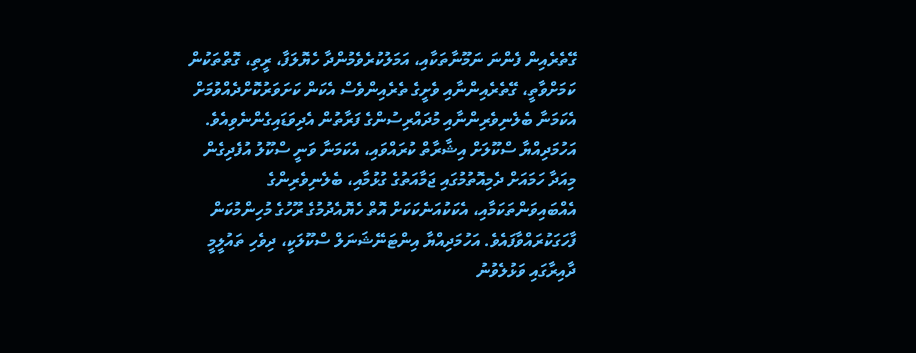ގޭތެރެއިން ފެންނަ ނަމޫނާތަކާއި، އަމަލުކުރެވެމުންދާ ހެޔޮލަފާ، ރީތި، ގޮތްތަކުން ކަމަށްވާތީ، ގޭތެރެއިންނާއި ވެށީގެ ތެރެއިންވެސް އެކަން ކަށަވަރުކޮށްދެއްވުމަށް އެކަމަނާ ބެލެނިވެރިންނާއި މުދައްރިސުންގެ ފަރާތުން އެދިވަޑައިގެންނެވިއެވެ.
އަހުމަދިއްޔާ ސްކޫލަށް އިޝާރާތް ކުރައްވައި، އެކަމަނާ ވަނީ ސްކޫލު އުފެދިގެން މިއަދާ ހަމައަށް ދެމިއޮތުމުގައި ޖަމާއަތުގެ ގުޅުމާއި، ބެލެނިވެރިންގެ އެއްބައިވަންތަކަމާއި، އެކަކުއަނެކަކަށް އޮތް ހެޔޮއެދުމުގެ ރޫހުގެ މުހިންމުކަން ފާހަގަކުރައްވާފައެވެ. އަހުމަދިއްޔާ އިންޓަނޭޝަނަލް ސްކޫލަކީ، ދިވެހި ތައުލީމީ ދާއިރާގައި ވަޅުލެވުނު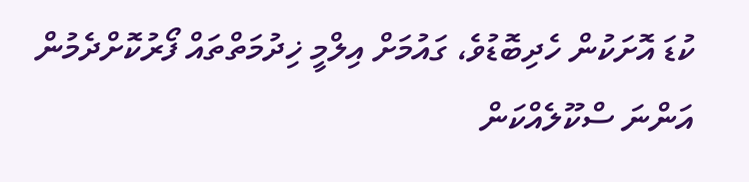ކުޑަ އޮށަކުން ހެދިބޮޑުވެ، ގައުމަށް އިލްމީ ޚިދުމަތްތައް ފޯރުކޮށްދެމުން އަންނަ ސްކޫލެއްކަން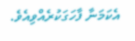އެކަމަނާ ފާހަގަކުރެއްވިއެވެ.